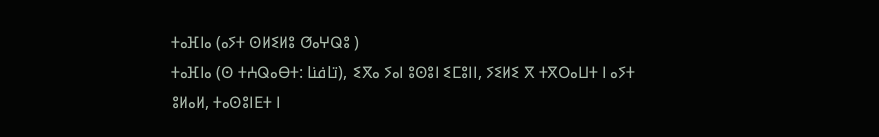ⵜⴰⴼⵏⴰ (ⴰⵢⵜ ⵙⵍⵉⵍⵓ ⵚⴰⵖⵕⵓ )
ⵜⴰⴼⵏⴰ (ⵙ ⵜⵄⵕⴰⴱⵜ: تافنا), ⵉⴳⴰ ⵢⴰⵏ ⵓⵙⵓⵏ ⵉⵎⵓⵏⵏ, ⵢⵉⵍⵉ ⴳ ⵜⴳⵔⴰⵡⵜ ⵏ ⴰⵢⵜ ⵓⵍⴰⵍ, ⵜⴰⵙⵓⵏⴹⵜ ⵏ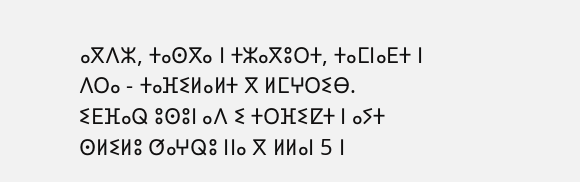ⴰⴳⴷⵣ, ⵜⴰⵙⴳⴰ ⵏ ⵜⵣⴰⴳⵓⵔⵜ, ⵜⴰⵎⵏⴰⴹⵜ ⵏ ⴷⵔⴰ - ⵜⴰⴼⵉⵍⴰⵍⵜ ⴳ ⵍⵎⵖⵔⵉⴱ. ⵉⴹⴼⴰⵕ ⵓⵙⵓⵏ ⴰⴷ ⵉ ⵜⵔⴼⵉⵇⵜ ⵏ ⴰⵢⵜ ⵙⵍⵉⵍⵓ ⵚⴰⵖⵕⵓ ⵏⵏⴰ ⴳ ⵍⵍⴰⵏ 5 ⵏ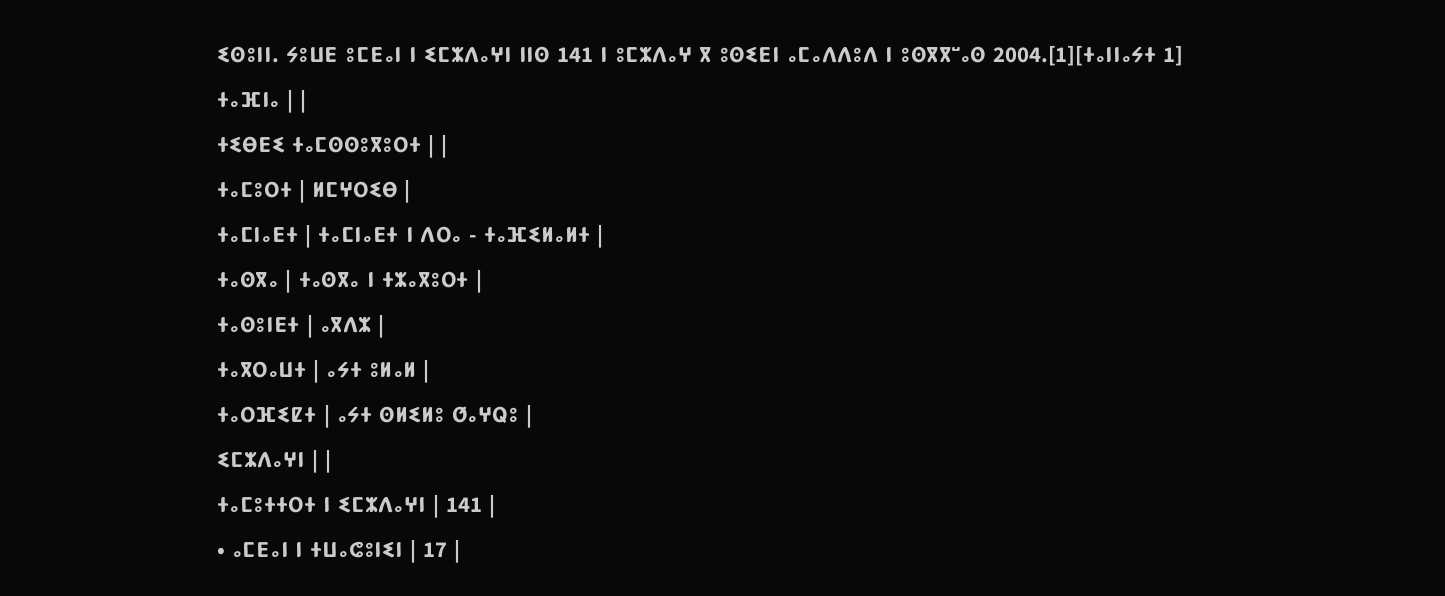ⵉⵙⵓⵏⵏ. ⵢⵓⵡⴹ ⵓⵎⴹⴰⵏ ⵏ ⵉⵎⵣⴷⴰⵖⵏ ⵏⵏⵙ 141 ⵏ ⵓⵎⵣⴷⴰⵖ ⴳ ⵓⵙⵉⴹⵏ ⴰⵎⴰⴷⴷⵓⴷ ⵏ ⵓⵙⴳⴳⵯⴰⵙ 2004.[1][ⵜⴰⵏⵏⴰⵢⵜ 1]
ⵜⴰⴼⵏⴰ | |
ⵜⵉⴱⴹⵉ ⵜⴰⵎⵙⵙⵓⴳⵓⵔⵜ | |
ⵜⴰⵎⵓⵔⵜ | ⵍⵎⵖⵔⵉⴱ |
ⵜⴰⵎⵏⴰⴹⵜ | ⵜⴰⵎⵏⴰⴹⵜ ⵏ ⴷⵔⴰ - ⵜⴰⴼⵉⵍⴰⵍⵜ |
ⵜⴰⵙⴳⴰ | ⵜⴰⵙⴳⴰ ⵏ ⵜⵣⴰⴳⵓⵔⵜ |
ⵜⴰⵙⵓⵏⴹⵜ | ⴰⴳⴷⵣ |
ⵜⴰⴳⵔⴰⵡⵜ | ⴰⵢⵜ ⵓⵍⴰⵍ |
ⵜⴰⵔⴼⵉⵇⵜ | ⴰⵢⵜ ⵙⵍⵉⵍⵓ ⵚⴰⵖⵕⵓ |
ⵉⵎⵣⴷⴰⵖⵏ | |
ⵜⴰⵎⵓⵜⵜⵔⵜ ⵏ ⵉⵎⵣⴷⴰⵖⵏ | 141 |
• ⴰⵎⴹⴰⵏ ⵏ ⵜⵡⴰⵛⵓⵏⵉⵏ | 17 |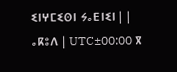ⵉⵏⵖⵎⵉⵙⵏ ⵢⴰⴹⵏⵉⵏ | |
ⴰⴽⵓⴷ | UTC±00:00 ⴳ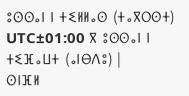ⵓⵙⵙⴰⵏ ⵏ ⵜⵉⵍⵍⴰⵙ (ⵜⴰⴳⵔⵙⵜ) UTC±01:00 ⴳ ⵓⵙⵙⴰⵏ ⵏ ⵜⵉⴼⴰⵡⵜ (ⴰⵏⴱⴷⵓ) |
ⵙⵏⴼⵍ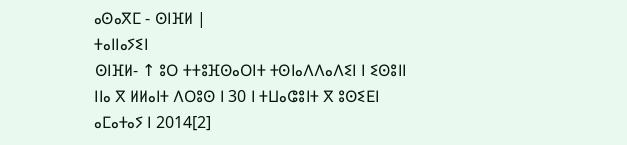ⴰⵙⴰⴳⵎ - ⵙⵏⴼⵍ |
ⵜⴰⵏⵏⴰⵢⵉⵏ
ⵙⵏⴼⵍ- ↑ ⵓⵔ ⵜⵜⵓⴼⵙⴰⵔⵏⵜ ⵜⵙⵏⴰⴷⴷⴰⴷⵉⵏ ⵏ ⵉⵙⵓⵏⵏ ⵏⵏⴰ ⴳ ⵍⵍⴰⵏⵜ ⴷⵔⵓⵙ ⵏ 30 ⵏ ⵜⵡⴰⵛⵓⵏⵜ ⴳ ⵓⵙⵉⴹⵏ ⴰⵎⴰⵜⴰⵢ ⵏ 2014[2]